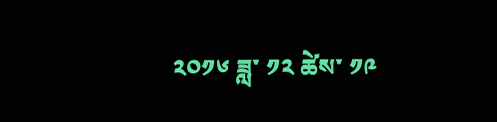༢༠༡༦ ཟླ་ ༡༢ ཚེས་ ༡༩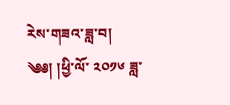རེས་གཟའ་ཟླ་བ།
༄༅། །ཕྱི་ལོ་ ༢༠༡༦ ཟླ་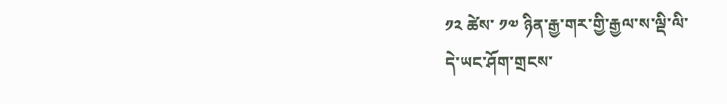༡༢ ཚེས་ ༡༧ ཉིན་རྒྱ་གར་གྱི་རྒྱལ་ས་ལྡི་ལི་
དེ་ཡང་ཤོག་གྲངས་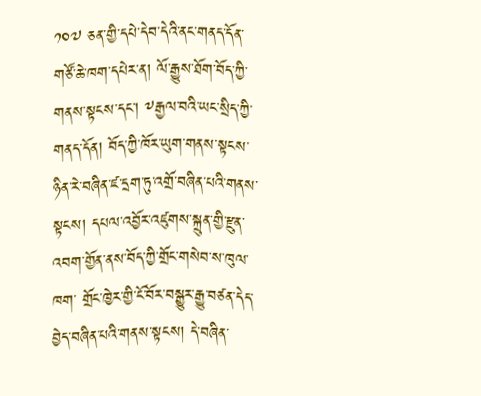༡༠༧ ཅན་གྱི་དཔེ་དེབ་དེའི་ནང་གནད་དོན་གཙོ་ཆེ་ཁག་དཔེར་ན། ལོ་རྒྱུས་ཐོག་བོད་ཀྱི་གནས་སྟངས་དང་། ༸རྒྱལ་བའི་ཡང་སྲིད་ཀྱི་གནད་དོན། བོད་ཀྱི་ཁོར་ཡུག་གནས་སྟངས་ཉིན་རེ་བཞིན་ཛ་དྲག་ཏུ་འགྲོ་བཞིན་པའི་གནས་སྟངས། དཔལ་འབྱོར་འཛུགས་སྐྲུན་གྱི་རྫུན་འབག་གྱོན་ནས་བོད་ཀྱི་གྲོང་གསེབ་ས་ཁུལ་ཁག་ གྲོང་ཁྱེར་གྱི་ངོ་བོར་བསྒྱུར་རྒྱུ་བཙན་དེད་བྱེད་བཞིན་པའི་གནས་སྟངས། དེ་བཞིན་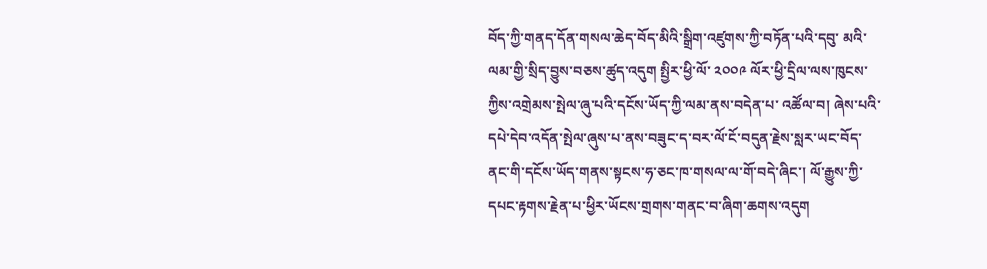བོད་ཀྱི་གནད་དོན་གསལ་ཆེད་བོད་མིའི་སྒྲིག་འཛུགས་ཀྱི་བཏོན་པའི་དབུ་ མའི་ལམ་གྱི་སྲིད་བྱུས་བཅས་ཚུད་འདུག སྤྱིར་ཕྱི་ལོ་ ༢༠༠༩ ལོར་ཕྱི་དྲིལ་ལས་ཁུངས་ཀྱིས་འགྲེམས་སྤེལ་ཞུ་པའི་དངོས་ཡོད་ཀྱི་ལམ་ནས་བདེན་པ་ འཚོལ་བ། ཞེས་པའི་དཔེ་དེབ་འདོན་སྤེལ་ཞུས་པ་ནས་བཟུང་ད་བར་ལོ་ངོ་བདུན་རྗེས་སླར་ཡང་བོད་ ནང་གི་དངོས་ཡོད་གནས་སྟངས་ཧ་ཅང་ཁ་གསལ་ལ་གོ་བདེ་ཞིང་། ལོ་རྒྱུས་ཀྱི་དཔང་རྟགས་རྗེན་པ་ཕྱིར་ཡོངས་གྲགས་གནང་བ་ཞིག་ཆགས་འདུག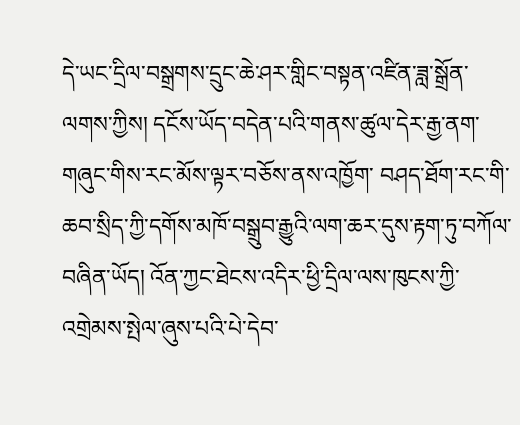དེ་ཡང་དྲིལ་བསྒྲགས་དྲུང་ཆེ་ཤར་གླིང་བསྟན་འཛིན་ཟླ་སྒྲོན་ལགས་ཀྱིས། དངོས་ཡོད་བདེན་པའི་གནས་ཚུལ་དེར་རྒྱ་ནག་གཞུང་གིས་རང་མོས་ལྟར་བཅོས་ནས་འཁྱོག་ བཤད་ཐོག་རང་གི་ཆབ་སྲིད་ཀྱི་དགོས་མཁོ་བསྒྲུབ་རྒྱུའི་ལག་ཆར་དུས་རྟག་ཏུ་བཀོལ་ བཞིན་ཡོད། འོན་ཀྱང་ཐེངས་འདིར་ཕྱི་དྲིལ་ལས་ཁུངས་ཀྱི་འགྲེམས་སྤེལ་ཞུས་པའི་པེ་དེབ་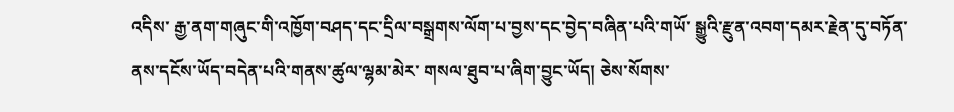འདིས་ རྒྱ་ནག་གཞུང་གི་འཁྱོག་བཤད་དང་དྲིལ་བསྒྲགས་ལོག་པ་བྱས་དང་བྱེད་བཞིན་པའི་གཡོ་ སྒྱུའི་རྫུན་འབག་དམར་རྗེན་དུ་བཏོན་ནས་དངོས་ཡོད་བདེན་པའི་གནས་ཚུལ་ལྷམ་མེར་ གསལ་ཐུབ་པ་ཞིག་བྱུང་ཡོད། ཅེས་སོགས་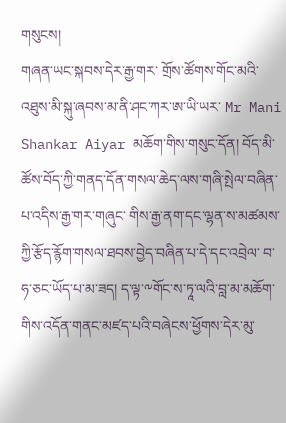གསུངས།
གཞན་ཡང་སྐབས་དེར་རྒྱ་གར་ གྲོས་ཚོགས་གོང་མའི་འཐུས་མི་སྐུ་ཞབས་མ་ནི་ཤང་ཀར་ཨ་ཡི་ཡར་ Mr Mani Shankar Aiyar མཆོག་གིས་གསུང་དོན། བོད་མི་ཚོས་བོད་ཀྱི་གནད་དོན་གསལ་ཆེད་ལས་གཞི་སྤེལ་བཞིན་པ་འདིས་རྒྱ་གར་གཞུང་ གིས་རྒྱ་ནག་དང་ལྷན་ས་མཚམས་ཀྱི་རྩོད་རྙོག་གསལ་ཐབས་བྱེད་བཞིན་པ་དེ་དང་འབྲེལ་ བ་ཧ་ཅང་ཡོད་པ་མ་ཟད། ད་ལྟ་༸གོང་ས་ཏཱ་ལའི་བླ་མ་མཆོག་གིས་འདོན་གནང་མཛད་པའི་བཞེངས་ཕྱོགས་དེར་མུ་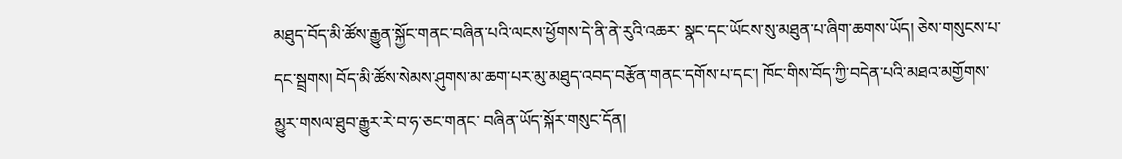མཐུད་བོད་མི་ཚོས་རྒྱུན་སྐྱོང་གནང་བཞིན་པའི་ལངས་ཕྱོགས་དེ་ནི་ནེ་རུའི་འཆར་ སྣང་དང་ཡོངས་སུ་མཐུན་པ་ཞིག་ཆགས་ཡོད། ཅེས་གསུངས་པ་དང་སྦྲགས། བོད་མི་ཚོས་སེམས་ཤུགས་མ་ཆག་པར་མུ་མཐུད་འབད་བརྩོན་གནང་དགོས་པ་དང་། ཁོང་གིས་བོད་ཀྱི་བདེན་པའི་མཐའ་མགྱོགས་མྱུར་གསལ་ཐུབ་རྒྱུར་རེ་བ་ཧ་ཅང་གནང་ བཞིན་ཡོད་སྐོར་གསུང་དོན།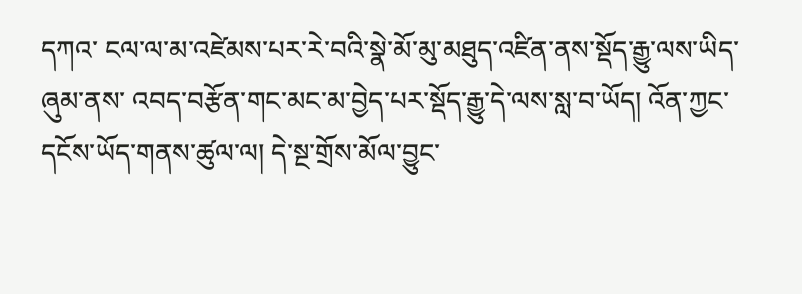དཀའ་ ངལ་ལ་མ་འཛེམས་པར་རེ་བའི་སྣེ་མོ་མུ་མཐུད་འཛིན་ནས་སྡོད་རྒྱུ་ལས་ཡིད་ཞུམ་ནས་ འབད་བརྩོན་གང་མང་མ་བྱེད་པར་སྡོད་རྒྱུ་དེ་ལས་སླ་བ་ཡོད། འོན་ཀྱང་དངོས་ཡོད་གནས་ཚུལ་ལ། དེ་སྔ་གྲོས་མོལ་བྱུང་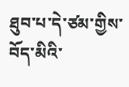ཐུབ་པ་དེ་ཙམ་གྱིས་བོད་མིའི་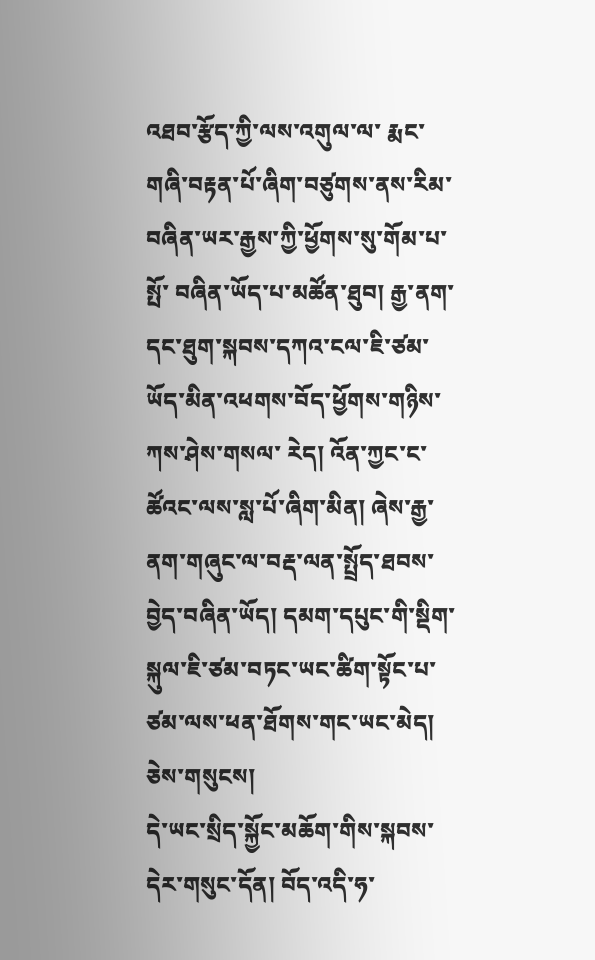འཐབ་རྩོད་ཀྱི་ལས་འགུལ་ལ་ རྨང་གཞི་བརྟན་པོ་ཞིག་བཙུགས་ནས་རིམ་བཞིན་ཡར་རྒྱས་ཀྱི་ཕྱོགས་སུ་གོམ་པ་སྤོ་ བཞིན་ཡོད་པ་མཚོན་ཐུབ། རྒྱ་ནག་དང་ཐུག་སྐབས་དཀའ་ངལ་ཇི་ཙམ་ཡོད་མིན་འཕགས་བོད་ཕྱོགས་གཉིས་ཀས་ཤེས་གསལ་ རེད། འོན་ཀྱང་ང་ཚོའང་ལས་སླ་པོ་ཞིག་མིན། ཞེས་རྒྱ་ནག་གཞུང་ལ་བརྡ་ལན་སྤྲོད་ཐབས་བྱེད་བཞིན་ཡོད། དམག་དཔུང་གི་སྡིག་སྐུལ་ཇི་ཙམ་བཏང་ཡང་ཚིག་སྟོང་པ་ཙམ་ལས་ཕན་ཐོགས་གང་ཡང་མེད། ཅེས་གསུངས།
དེ་ཡང་སྲིད་སྐྱོང་མཆོག་གིས་སྐབས་དེར་གསུང་དོན། བོད་འདི་ཧ་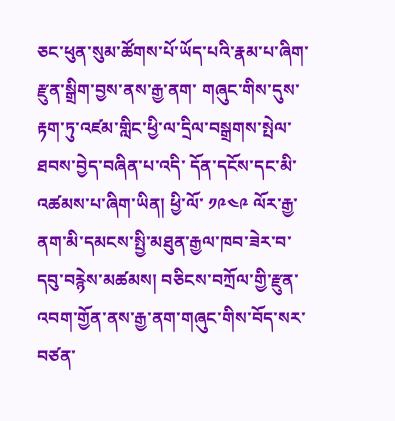ཅང་ཕུན་སུམ་ཚོགས་པོ་ཡོད་པའི་རྣམ་པ་ཞིག་རྫུན་སྒྲིག་བྱས་ནས་རྒྱ་ནག་ གཞུང་གིས་དུས་རྟག་ཏུ་འཛམ་གླིང་ཕྱི་ལ་དྲིལ་བསྒྲགས་སྤེལ་ཐབས་བྱེད་བཞིན་པ་འདི་ དོན་དངོས་དང་མི་འཚམས་པ་ཞིག་ཡིན། ཕྱི་ལོ་ ༡༩༤༩ ལོར་རྒྱ་ནག་མི་དམངས་སྤྱི་མཐུན་རྒྱལ་ཁབ་ཟེར་བ་དབུ་བརྙེས་མཚམས། བཅིངས་བཀྲོལ་གྱི་རྫུན་འབག་གྱོན་ནས་རྒྱ་ནག་གཞུང་གིས་བོད་སར་བཙན་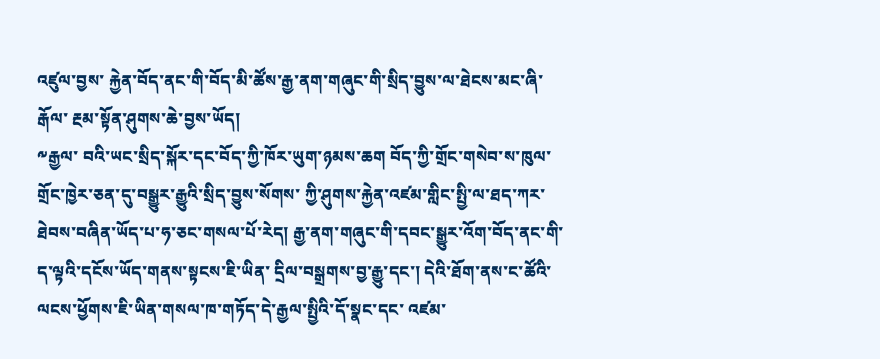འཛུལ་བྱས་ རྐྱེན་བོད་ནང་གི་བོད་མི་ཚོས་རྒྱ་ནག་གཞུང་གི་སྲིད་བྱུས་ལ་ཐེངས་མང་ཞི་རྒོལ་ རྔམ་སྟོན་ཤུགས་ཆེ་བྱས་ཡོད།
༸རྒྱལ་ བའི་ཡང་སྲིད་སྐོར་དང་བོད་ཀྱི་ཁོར་ཡུག་ཉམས་ཆག བོད་ཀྱི་གྲོང་གསེབ་ས་ཁུལ་གྲོང་ཁྱེར་ཅན་དུ་བསྒྱུར་རྒྱུའི་སྲིད་བྱུས་སོགས་ ཀྱི་ཤུགས་རྐྱེན་འཛམ་གླིང་སྤྱི་ལ་ཐད་ཀར་ཐེབས་བཞིན་ཡོད་པ་ཧ་ཅང་གསལ་པོ་རེད། རྒྱ་ནག་གཞུང་གི་དབང་སྒྱུར་འོག་བོད་ནང་གི་ད་ལྟའི་དངོས་ཡོད་གནས་སྟངས་ཇི་ཡིན་ དྲིལ་བསྒྲགས་བྱ་རྒྱུ་དང་། དེའི་ཐོག་ནས་ང་ཚོའི་ལངས་ཕྱོགས་ཇི་ཡིན་གསལ་ཁ་གཏོད་དེ་རྒྱལ་སྤྱིའི་དོ་སྣང་དང་ འཛམ་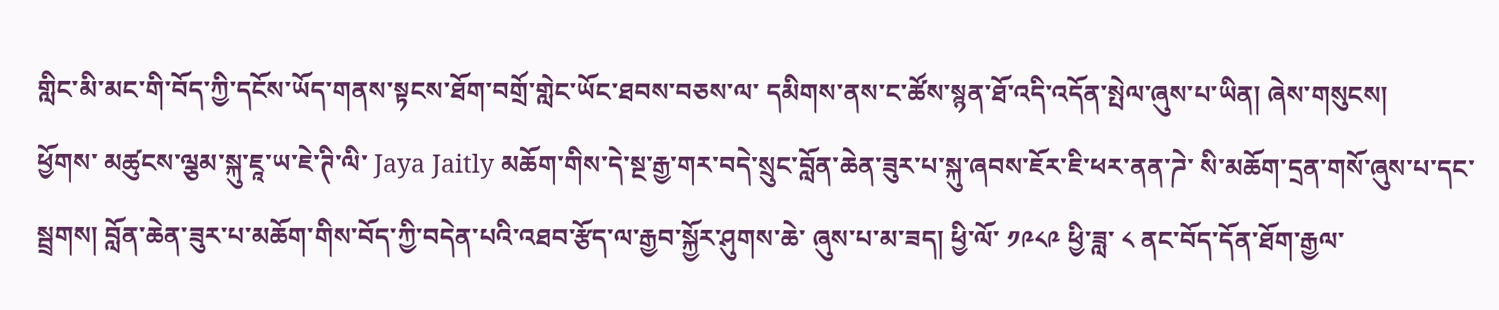གླིང་མི་མང་གི་བོད་ཀྱི་དངོས་ཡོད་གནས་སྟངས་ཐོག་བགྲོ་གླེང་ཡོང་ཐབས་བཅས་ལ་ དམིགས་ནས་ང་ཚོས་སྙན་ཐོ་འདི་འདོན་སྤེལ་ཞུས་པ་ཡིན། ཞེས་གསུངས།
ཕྱོགས་ མཚུངས་ལྕམ་སྐུ་ཇཱ་ཡ་ཇེ་ཊི་ལི་ Jaya Jaitly མཆོག་གིས་དེ་སྔ་རྒྱ་གར་བདེ་སྲུང་བློན་ཆེན་ཟུར་པ་སྐུ་ཞབས་ཇོར་ཇི་ཕར་ནན་ཌེ་ སི་མཆོག་དྲན་གསོ་ཞུས་པ་དང་སྦྲགས། བློན་ཆེན་ཟུར་པ་མཆོག་གིས་བོད་ཀྱི་བདེན་པའི་འཐབ་རྩོད་ལ་རྒྱབ་སྐྱོར་ཤུགས་ཆེ་ ཞུས་པ་མ་ཟད། ཕྱི་ལོ་ ༡༩༨༩ ཕྱི་ཟླ་ ༨ ནང་བོད་དོན་ཐོག་རྒྱལ་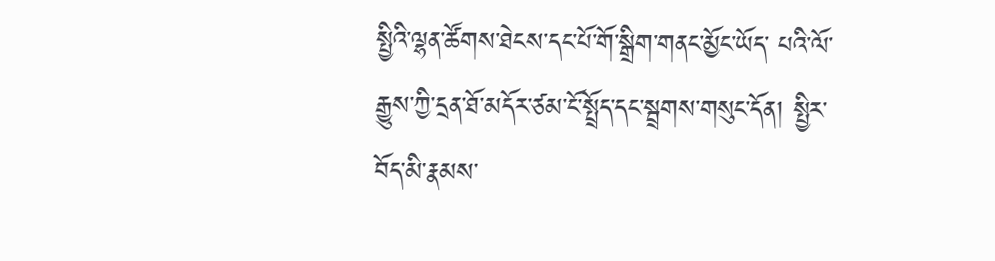སྤྱིའི་ལྷན་ཚོགས་ཐེངས་དང་པོ་གོ་སྒྲིག་གནང་མྱོང་ཡོད་ པའི་ལོ་རྒྱུས་ཀྱི་དྲན་ཐོ་མདོར་ཙམ་ངོ་སྤྲོད་དང་སྦྲགས་གསུང་དོན། སྤྱིར་བོད་མི་རྣམས་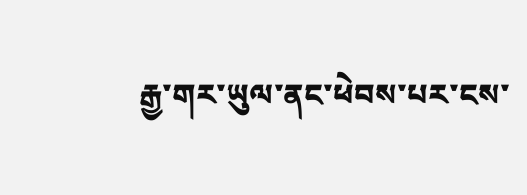རྒྱ་གར་ཡུལ་ནང་ཕེབས་པར་ངས་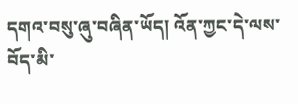དགའ་བསུ་ཞུ་བཞིན་ཡོད། འོན་ཀྱང་དེ་ལས་བོད་མི་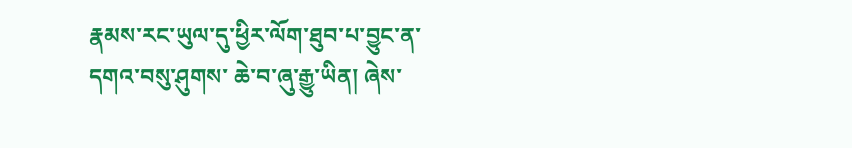རྣམས་རང་ཡུལ་དུ་ཕྱིར་ལོག་ཐུབ་པ་བྱུང་ན་དགའ་བསུ་ཤུགས་ ཆེ་བ་ཞུ་རྒྱུ་ཡིན། ཞེས་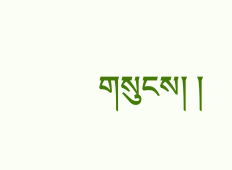གསུངས། །